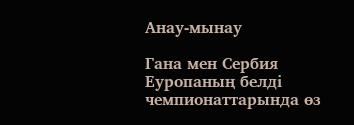Анау-мынау

Гана мен Сербия Еуропаның белді чемпионаттарында өз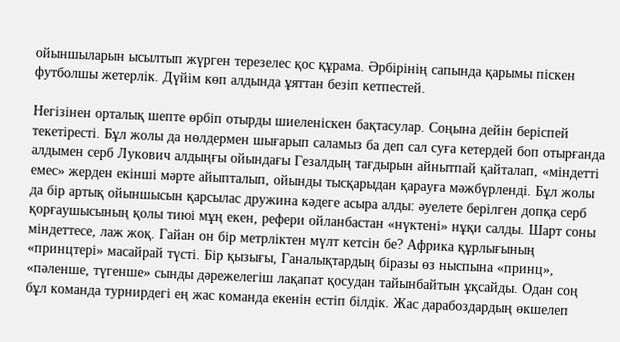ойыншыларын ысылтып жүрген терезелес қос құрама. Әрбірінің сапында қарымы піскен футболшы жетерлік. Дүйім көп алдында ұяттан безіп кетпестей.

Негізінен орталық шепте өрбіп отырды шиеленіскен бақтасулар. Соңына дейін беріспей текетіресті. Бұл жолы да нөлдермен шығарып саламыз ба деп сал суға кетердей боп отырғанда алдымен серб Лукович алдыңғы ойындағы Гезалдың тағдырын айнытпай қайталап, «міндетті емес» жерден екінші мәрте айыпталып, ойынды тысқарыдан қарауға мәжбүрленді. Бұл жолы да бір артық ойыншысын қарсылас дружина кәдеге асыра алды: әуелете берілген допқа серб қорғаушысының қолы тиюі мұң екен, рефери ойланбастан «нүктені» нұқи салды. Шарт соны міндеттесе, лаж жоқ. Гайан он бір метрліктен мүлт кетсін бе? Африка құрлығының «принцтері» масайрай түсті. Бір қызығы, Ганалықтардың біразы өз ныспына «принц», «пәленше, түгенше» сынды дәрежелегіш лақапат қосудан тайынбайтын ұқсайды. Одан соң бұл команда турнирдегі ең жас команда екенін естіп білдік. Жас дарабоздардың өкшелеп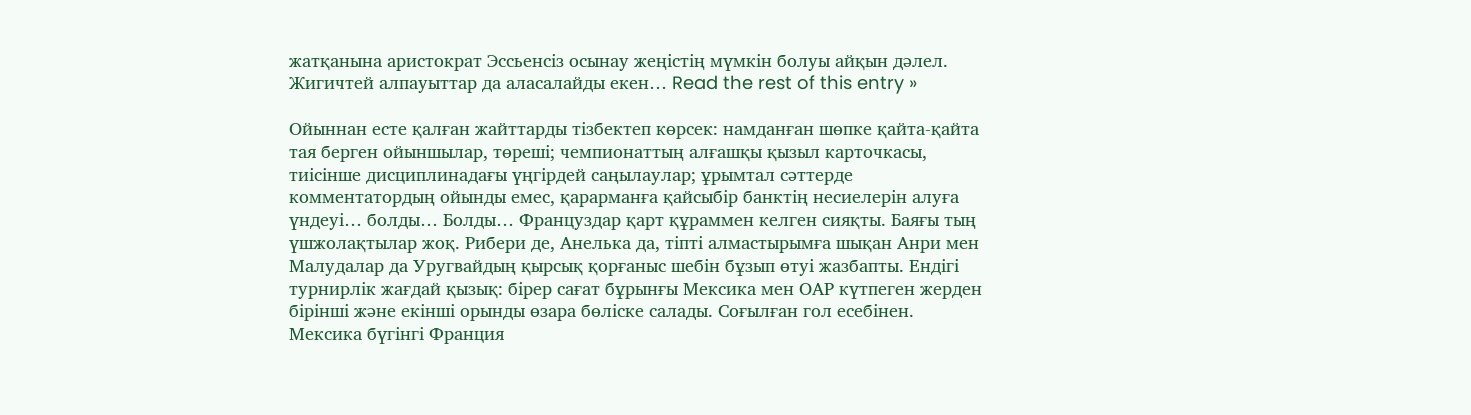жатқанына аристократ Эссьенсіз осынау жеңістің мүмкін болуы айқын дәлел. Жигичтей алпауыттар да аласалайды екен… Read the rest of this entry »

Ойыннан есте қалған жайттарды тізбектеп көрсек: намданған шөпке қайта-қайта тая берген ойыншылар, төреші; чемпионаттың алғашқы қызыл карточкасы, тиісінше дисциплинадағы үңгірдей саңылаулар; ұрымтал сәттерде комментатордың ойынды емес, қарарманға қайсыбір банктің несиелерін алуға үндеуі… болды… Болды… Француздар қарт құраммен келген сияқты. Баяғы тың үшжолақтылар жоқ. Рибери де, Анелька да, тіпті алмастырымға шықан Анри мен Малудалар да Уругвайдың қырсық қорғаныс шебін бұзып өтуі жазбапты. Ендігі турнирлік жағдай қызық: бірер сағат бұрынғы Мексика мен ОАР күтпеген жерден бірінші және екінші орынды өзара бөліске салады. Соғылған гол есебінен. Мексика бүгінгі Франция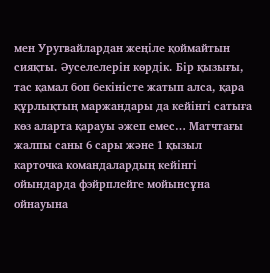мен Уругвайлардан жеңіле қоймайтын сияқты. Әуселелерін көрдік. Бір қызығы, тас қамал боп бекіністе жатып алса, қара құрлықтың маржандары да кейінгі сатыға көз аларта қарауы әжеп емес… Матчтағы жалпы саны 6 сары және 1 қызыл карточка командалардың кейінгі ойындарда фэйрплейге мойынсұна ойнауына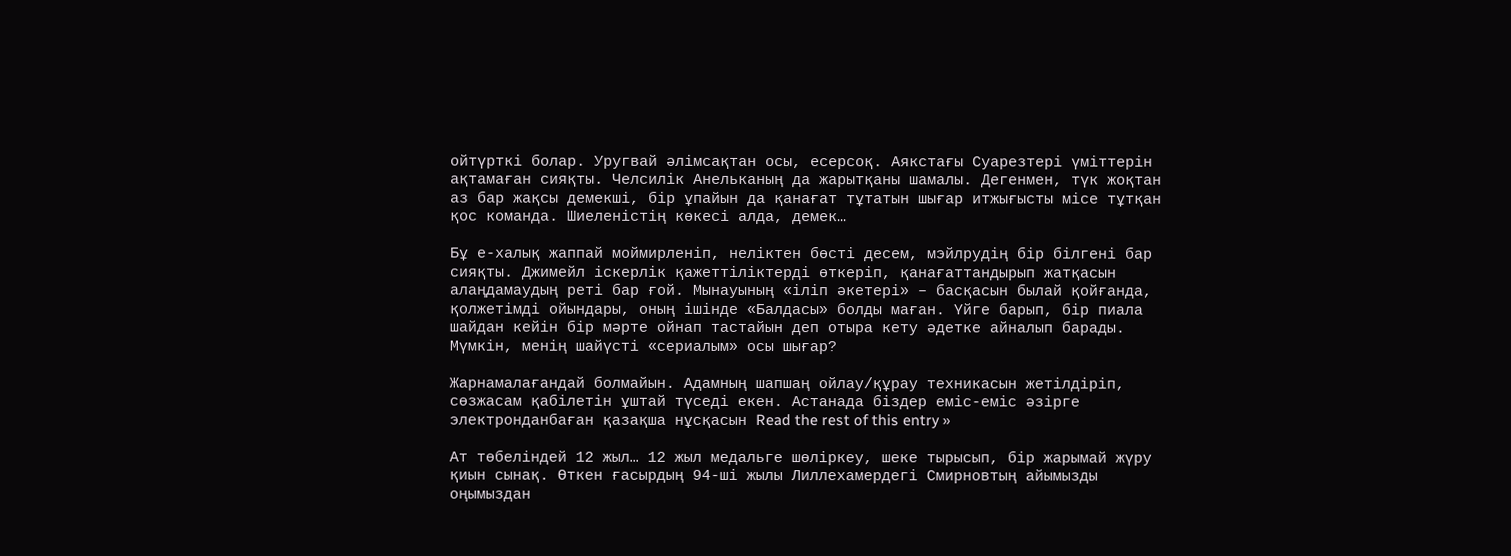ойтүрткі болар. Уругвай әлімсақтан осы, есерсоқ. Аякстағы Суарезтері үміттерін ақтамаған сияқты. Челсилік Анельканың да жарытқаны шамалы. Дегенмен, түк жоқтан аз бар жақсы демекші, бір ұпайын да қанағат тұтатын шығар итжығысты місе тұтқан қос команда. Шиеленістің көкесі алда, демек…

Бұ е-халық жаппай моймирленіп, неліктен бөсті десем, мэйлрудің бір білгені бар сияқты. Джимейл іскерлік қажеттіліктерді өткеріп, қанағаттандырып жатқасын алаңдамаудың реті бар ғой. Мынауының «іліп әкетері» – басқасын былай қойғанда, қолжетімді ойындары, оның ішінде «Балдасы» болды маған. Үйге барып, бір пиала шайдан кейін бір мәрте ойнап тастайын деп отыра кету әдетке айналып барады. Мүмкін, менің шайүсті «сериалым» осы шығар?

Жарнамалағандай болмайын. Адамның шапшаң ойлау/құрау техникасын жетілдіріп, сөзжасам қабілетін ұштай түседі екен. Астанада біздер еміс-еміс әзірге электронданбаған қазақша нұсқасын Read the rest of this entry »

Ат төбеліндей 12 жыл… 12 жыл медальге шөліркеу, шеке тырысып, бір жарымай жүру қиын сынақ. Өткен ғасырдың 94-ші жылы Лиллехамердегі Смирновтың айымызды оңымыздан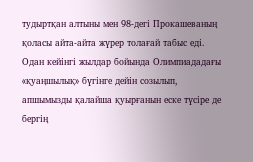тудыртқан алтыны мен 98-дегі Прокашеваның қоласы айта-айта жүрер толағай табыс еді. Одан кейінгі жылдар бойында Олимпиададағы «қуаңшылық» бүгінге дейін созылып, апшымызды қалайша қуырғанын еске түсіре де бергің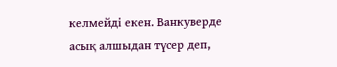келмейді екен. Ванкуверде асық алшыдан түсер деп,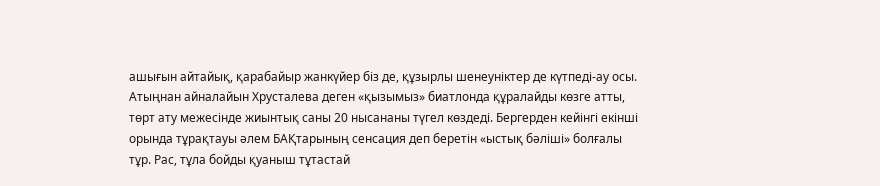ашығын айтайық, қарабайыр жанкүйер біз де, құзырлы шенеуніктер де күтпеді-ау осы. Атыңнан айналайын Хрусталева деген «қызымыз» биатлонда құралайды көзге атты, төрт ату межесінде жиынтық саны 20 нысананы түгел көздеді. Бергерден кейінгі екінші орында тұрақтауы әлем БАҚтарының сенсация деп беретін «ыстық бәліші» болғалы тұр. Рас, тұла бойды қуаныш тұтастай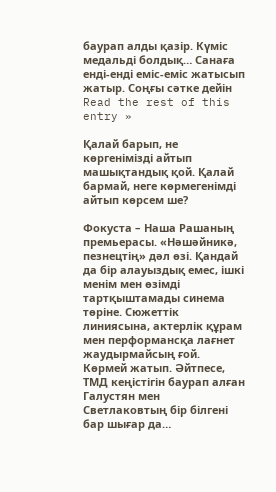баурап алды қазір. Күміс медальді болдық… Санаға енді-енді еміс-еміс жатысып жатыр. Соңғы сәтке дейін Read the rest of this entry »

Қалай барып, не көргенімізді айтып машықтандық қой. Қалай бармай, неге көрмегенімді айтып көрсем ше?

Фокуста – Наша Рашаның премьерасы. «Нәшәйникә, пезнецтің» дәл өзі. Қандай да бір алауыздық емес, ішкі менім мен өзімді тартқыштамады синема төріне. Сюжеттік линиясына, актерлік құрам мен перформансқа лағнет жаудырмайсың ғой. Көрмей жатып. Әйтпесе, ТМД кеңістігін баурап алған Галустян мен Светлаковтың бір білгені бар шығар да…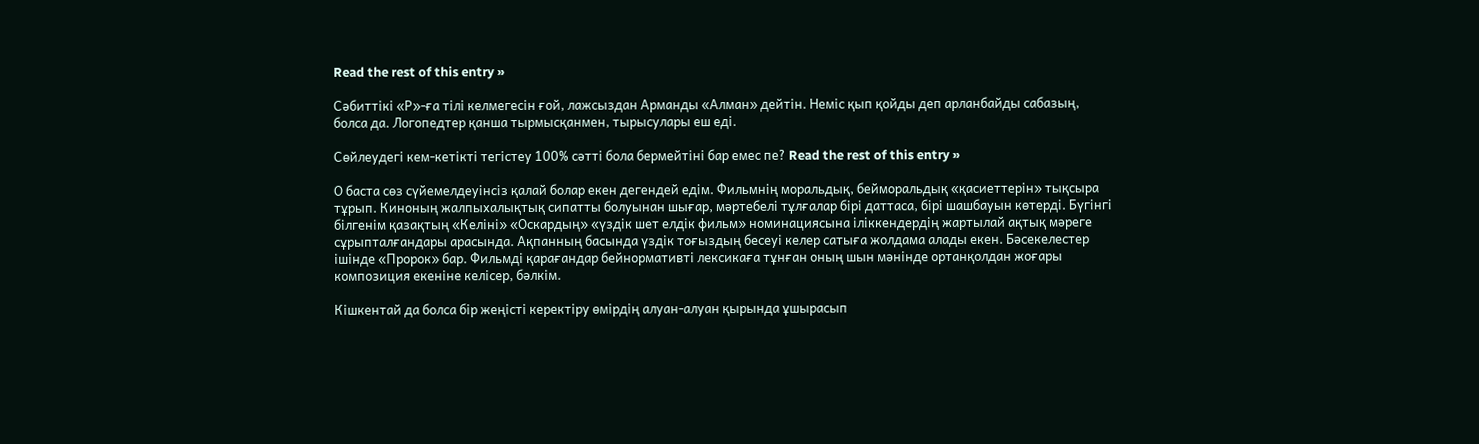Read the rest of this entry »

Сәбиттікі «Р»-ға тілі келмегесін ғой, лажсыздан Арманды «Алман» дейтін. Неміс қып қойды деп арланбайды сабазың, болса да. Логопедтер қанша тырмысқанмен, тырысулары еш еді.

Сөйлеудегі кем-кетікті тегістеу 100% сәтті бола бермейтіні бар емес пе? Read the rest of this entry »

О баста сөз сүйемелдеуінсіз қалай болар екен дегендей едім. Фильмнің моральдық, бейморальдық «қасиеттерін» тықсыра тұрып. Киноның жалпыхалықтық сипатты болуынан шығар, мәртебелі тұлғалар бірі даттаса, бірі шашбауын көтерді. Бүгінгі білгенім қазақтың «Келіні» «Оскардың» «үздік шет елдік фильм» номинациясына іліккендердің жартылай ақтық мәреге сұрыпталғандары арасында. Ақпанның басында үздік тоғыздың бесеуі келер сатыға жолдама алады екен. Бәсекелестер ішінде «Пророк» бар. Фильмді қарағандар бейнормативті лексикаға тұнған оның шын мәнінде ортанқолдан жоғары композиция екеніне келісер, бәлкім.

Кішкентай да болса бір жеңісті керектіру өмірдің алуан-алуан қырында ұшырасып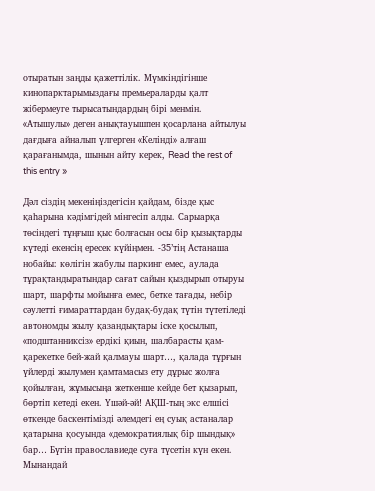отыратын заңды қажеттілік. Мүмкіндігінше кинопарктарымыздағы премьераларды қалт жібермеуге тырысатындардың бірі менмін. «Атышулы» деген анықтауышпен қосарлана айтылуы дағдыға айналып үлгерген «Келінді» алғаш қарағанымда, шынын айту керек, Read the rest of this entry »

Дәл сіздің мекеніңіздегісін қайдам, бізде қыс қаһарына кәдімгідей мінгесіп алды. Сарыарқа төсіндегі тұңғыш қыс болғасын осы бір қызықтарды күтеді екенсің ересек күйіңмен. -35’тің Астанаша нобайы: көлігін жабулы паркинг емес, аулада тұрақтандыратындар сағат сайын қыздырып отыруы шарт, шарфты мойынға емес, бетке тағады, небір сәулетті ғимараттардан будақ-будақ түтін түтетіледі автономды жылу қазандықтары іске қосылып, «подштанниксіз» ердікі қиын, шалбарасты қам-қарекетке бей-жай қалмауы шарт…, қалада тұрғын үйлерді жылумен қамтамасыз ету дұрыс жолға қойылған, жұмысыңа жеткенше кейде бет қызарып, бөртіп кетеді екен. Үшәй-әй! АҚШ-тың экс елшісі өткенде баскентімізді әлемдегі ең суық астаналар қатарына қосуында «демократиялық бір шындық» бар… Бүгін православиеде суға түсетін күн екен. Мынандай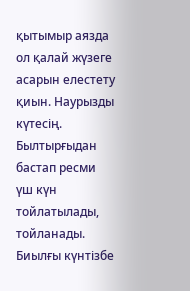қытымыр аязда ол қалай жүзеге асарын елестету қиын. Наурызды күтесің. Былтырғыдан бастап ресми үш күн тойлатылады, тойланады. Биылғы күнтізбе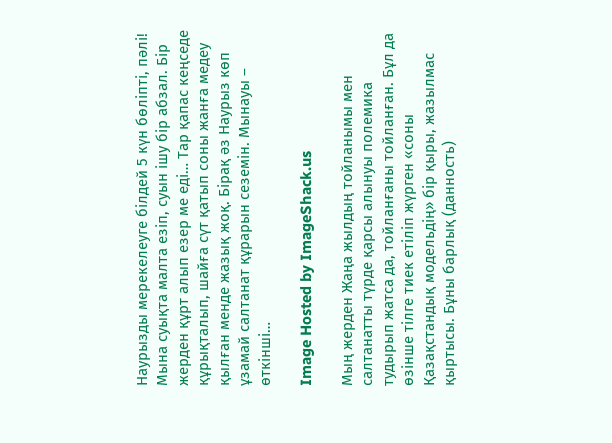Наурызды мерекелеуге білдей 5 күн бөліпті, пәлі! Мына суықта малта езіп, суын ішу бір абзал. Бір жерден құрт алып езер ме еді… Тар қапас кеңседе құрықталып, шайға сүт қатып соны жанға медеу қылған менде жазық жоқ. Бірақ әз Наурыз көп ұзамай салтанат құрарын сеземін. Мынауы – өткінші…

Image Hosted by ImageShack.us

Мың жерден Жаңа жылдың тойланымы мен салтанатты түрде қарсы алынуы полемика тудырып жатса да, тойланғаны тойланған. Бұл да өзінше тілге тиек етіліп жүрген «соны Қазақстандық модельдің» бір қыры, жазылмас қыртысы. Бұны барлық (данность)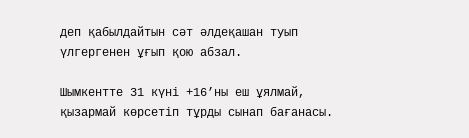деп қабылдайтын сәт әлдеқашан туып үлгергенен ұғып қою абзал.

Шымкентте 31 күні +16’ны еш ұялмай, қызармай көрсетіп тұрды сынап бағанасы.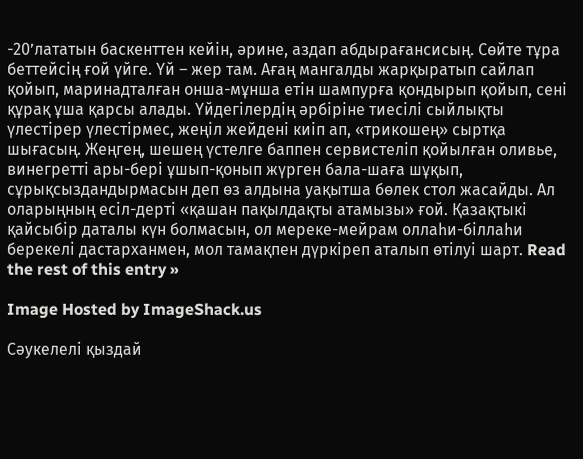-20’лататын баскенттен кейін, әрине, аздап абдырағансисың. Сөйте тұра беттейсің ғой үйге. Үй – жер там. Ағаң мангалды жарқыратып сайлап қойып, маринадталған онша-мұнша етін шампурға қондырып қойып, сені құрақ ұша қарсы алады. Үйдегілердің әрбіріне тиесілі сыйлықты үлестірер үлестірмес, жеңіл жейдені киіп ап, «трикошең» сыртқа шығасың. Жеңгең, шешең үстелге баппен сервистеліп қойылған оливье, винегретті ары-бері ұшып-қонып жүрген бала-шаға шұқып, сұрықсыздандырмасын деп өз алдына уақытша бөлек стол жасайды. Ал оларыңның есіл-дерті «қашан пақылдақты атамызы» ғой. Қазақтыкі қайсыбір даталы күн болмасын, ол мереке-мейрам оллаһи-біллаһи берекелі дастарханмен, мол тамақпен дүркіреп аталып өтілуі шарт. Read the rest of this entry »

Image Hosted by ImageShack.us

Сәукелелі қыздай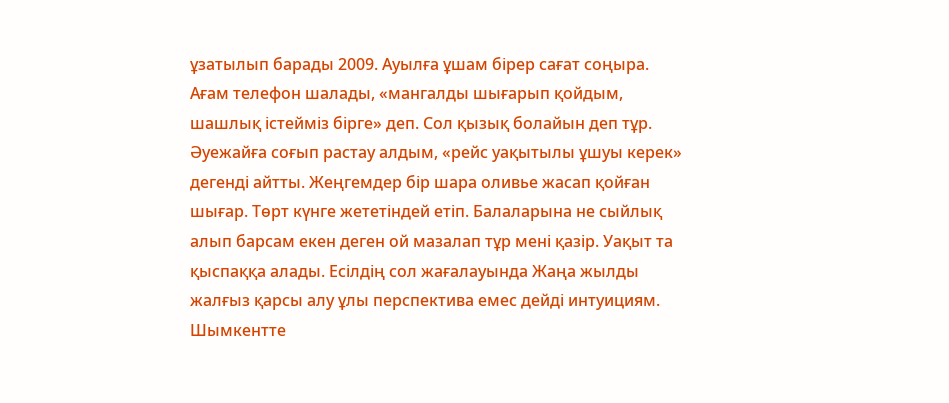ұзатылып барады 2009. Ауылға ұшам бірер сағат соңыра. Ағам телефон шалады, «мангалды шығарып қойдым, шашлық істейміз бірге» деп. Сол қызық болайын деп тұр. Әуежайға соғып растау алдым, «рейс уақытылы ұшуы керек» дегенді айтты. Жеңгемдер бір шара оливье жасап қойған шығар. Төрт күнге жететіндей етіп. Балаларына не сыйлық алып барсам екен деген ой мазалап тұр мені қазір. Уақыт та қыспаққа алады. Есілдің сол жағалауында Жаңа жылды жалғыз қарсы алу ұлы перспектива емес дейді интуициям. Шымкентте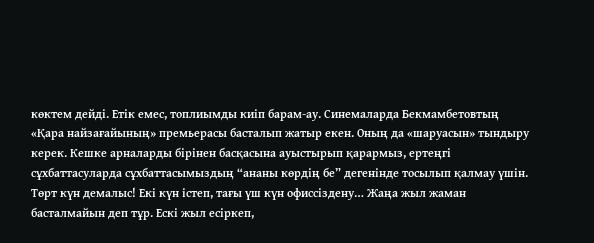көктем дейді. Етік емес, топлиымды киіп барам-ау. Синемаларда Бекмамбетовтың «Қара найзағайының» премьерасы басталып жатыр екен. Оның да «шаруасын» тындыру керек. Кешке арналарды бірінен басқасына ауыстырып қарармыз, ертеңгі сұхбаттасуларда сұхбаттасымыздың “ананы көрдің бе” дегенінде тосылып қалмау үшін. Төрт күн демалыс! Екі күн істеп, тағы үш күн офиссіздену… Жаңа жыл жаман басталмайын деп тұр. Ескі жыл есіркеп,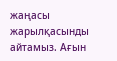жаңасы жарылқасынды айтамыз. Ағын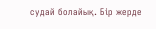судай болайық. Бір жерде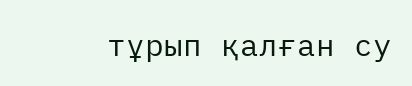тұрып қалған су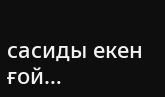сасиды екен ғой…